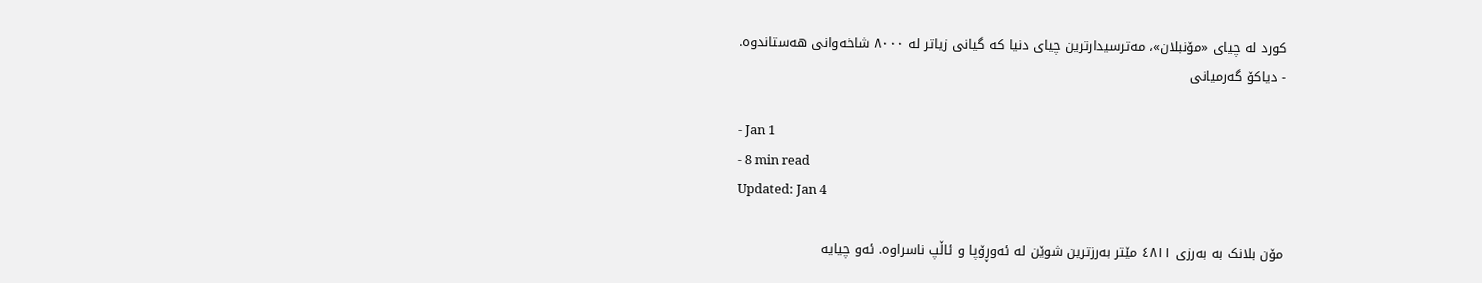کورد لە چیای «مۆنبلان»، مەترسیدارترین چیای دنیا کە گیانی زیاتر لە ٨٠٠٠ شاخەوانی هەستاندوە.
- دیاکۆ گەرمیانی

- Jan 1
- 8 min read
Updated: Jan 4

مۆن بلانک بە بەرزی ٤٨١١ مێتر بەرزترین شوێن لە ئەوڕۆپا و ئاڵپ ناسراوە. ئەو چیایە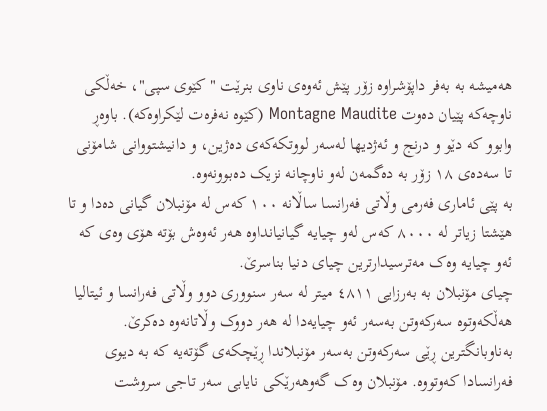هەمیشە بە بەفر داپۆشراوە زۆر پێش ئەوەی ناوی بنرێت "کێوی سپی"، خەڵکی ناوچەکە پێیان دەوت Montagne Maudite (کێوە نەفرەت لێکراوەکە). باوەڕ وابوو کە دێو و درنج و ئەژدیها لەسەر لووتکەکەی دەژین، و دانیشتووانی شامۆنی تا سەدەی ١٨ زۆر بە دەگمەن لەو ناوچانە نزیک دەبوونەوە.
بە پێی ئاماری فەرمی وڵاتی فەرانسا ساڵانە ١٠٠ کەس لە مۆنبلان گیانی دەدا و تا هێشتا زیاتر لە ٨٠٠٠ کەس لەو چیایە گیانیانداوە هەر ئەوەش بۆتە هۆی وەی کە ئەو چیایە وەک مەترسیدارترین چیای دنیا بناسرێ.
چیای مۆنبلان بە بەرزایی ٤٨١١ میتر لە سەر سنووری دوو وڵاتی فەرانسا و ئیتالیا هەڵکەوتوە سەرکەوتن بەسەر ئەو چیایەدا لە هەر دووک وڵاتانەوە دەکرێ. بەناوبانگترین ڕێی سەرکەوتن بەسەر مۆنبلاندا ڕێچکەی گۆتەیە کە بە دیوی فەرانسادا کەوتووە. مۆنبلان وەک گەوهەرێکی نایابی سەر تاجی سروشت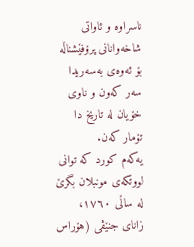ناسراوە و ئاواتی شاخەوانانی پرۆفێشناڵە بۆ ئەوەی بەسەریدا سەر کەون و ناوی خۆیان لە تاریخ دا تۆمار کەن.
یەکەم کورد کە توانی لووتکەی مونبلان بگرێ
لە ساڵی ١٧٦٠، زانای جنێڤی (هۆراس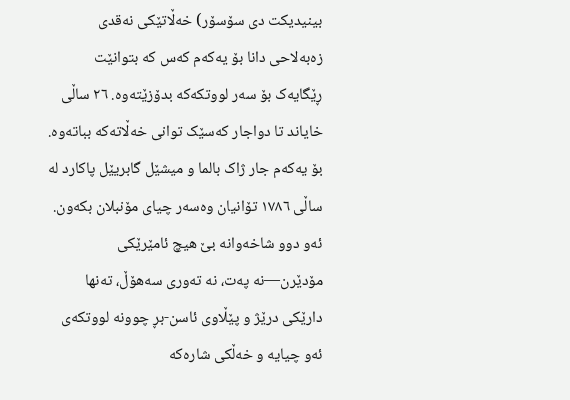بینیدیکت دی سۆسۆر) خەڵاتێکی نەقدی زەبەلاحی دانا بۆ یەکەم کەس کە بتوانێت ڕێگایەک بۆ سەر لووتکەکە بدۆزێتەوە. ٢٦ ساڵی خایاند تا دواجار کەسێک توانی خەڵاتەکە بباتەوە.
بۆ یەکەم جار ژاک بالما و میشێل گابریێل پاکارد لە ساڵی ١٧٨٦ تۆانیان وەسەر چیای مۆنبلان بکەون. ئەو دوو شاخەوانە بێ هیچ ئامێرێکی مۆدێرن—نە پەت، نە تەوری سەهۆڵ، تەنها دارێکی درێژ و پێڵاوی ئاسن-بڕ چوونە لووتکەی ئەو چیایە و خەڵکی شارەکە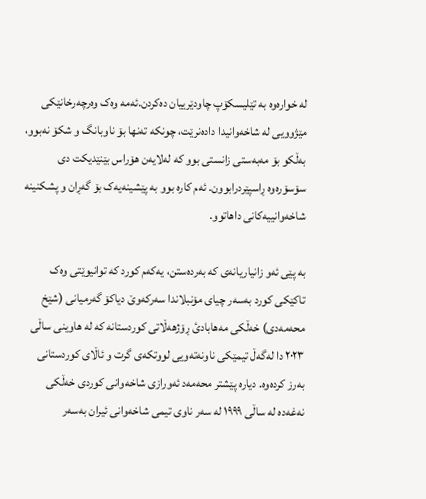لە خوارەوە بە تێلیسکۆپ چاودێرییان دەکردن.ئەمە وەک وەرچەرخانێکی مێژوویی لە شاخەوانیدا دادەنرێت، چونکە تەنها بۆ ناوبانگ و شکۆ نەبوو، بەڵکو بۆ مەبەستی زانستی بوو کە لەلایەن هۆراس بێنێدیکت دی سۆسۆرەوە ڕاسپێردرابوون. ئەم کارە بوو بە پێشینەیەک بۆ گەڕان و پشکنینە شاخەوانییەکانی داهاتوو.

بە پێی ئەو زانیاریانەی کە بەردەستن، یەکەم کورد کە توانیوێتی وەک تاکێکی کورد بەسەر چیای مۆنبلاندا سەرکەوێ دیاکۆ گەرمیانی (شێخ محەمەدی) خەڵکی مەهابادئ ڕۆژهەڵاتی کوردستانە کە لە هاوینی ساڵی ٢٠٢٣ دا لەگەڵ تیمێکی ناونەتەویی لووتکەی گرت و ئاڵای کوردستانی بەرز کردەوە. دیارە پێشتر محەمەد ئەورازی شاخەوانی کوردی خەڵکی نەغەدە لە ساڵی ١٩٩٩ لە سەر ناوی تیمی شاخەوانی ئیران بەسەر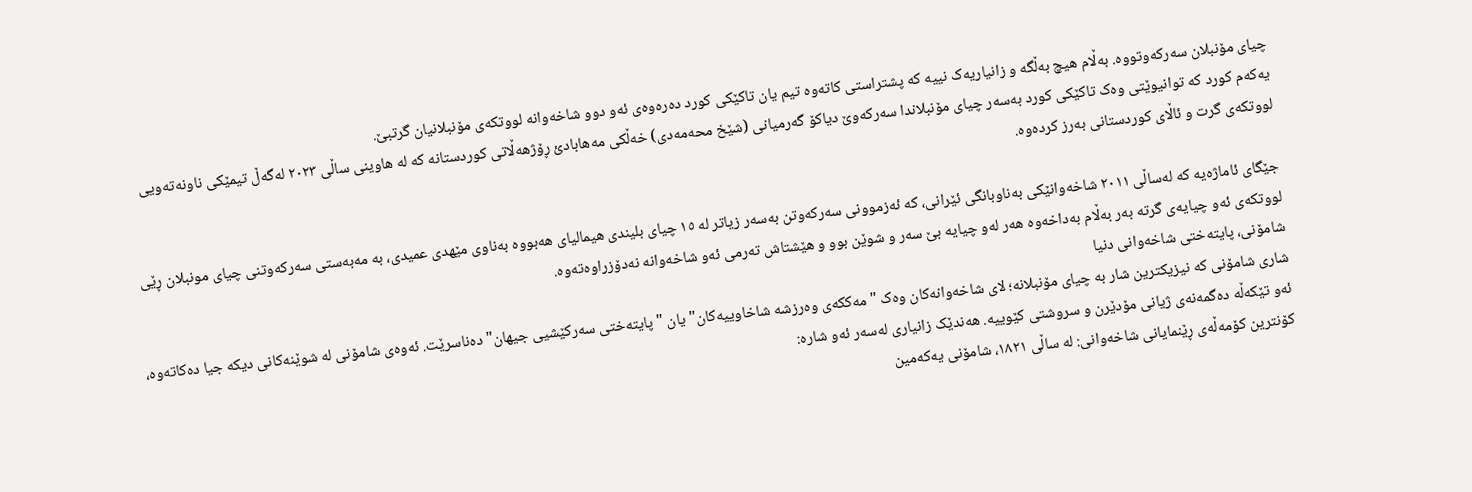چیای مۆنبلان سەرکەوتووە. بەڵام هیچ بەڵگە و زانیاریەک نییە کە پشتراستی کاتەوە تیم یان تاکێکی کورد دەرەوەی ئەو دوو شاخەوانە لووتکەی مۆنبلانیان گرتبێ.
یەکەم کورد کە توانیوێتی وەک تاکێکی کورد بەسەر چیای مۆنبلاندا سەرکەوێ دیاکۆ گەرمیانی (شێخ محەمەدی) خەڵکی مەهابادئ ڕۆژهەڵاتی کوردستانە کە لە هاوینی ساڵی ٢٠٢٣ لەگەڵ تیمێکی ناونەتەویی لووتکەی گرت و ئاڵای کوردستانی بەرز کردەوە.

جێگای ئاماژەیە کە لەساڵی ٢٠١١ شاخەوانێکی بەناوبانگی ئێرانی، کە ئەزموونی سەرکەوتن بەسەر زیاتر لە ١٥ چیای بلیندی هیمالیای هەبووە بەناوی مێهدی عمیدی، بە مەبەستی سەرکەوتنی چیای مونبلان ڕێی لووتکەی ئەو چیایەی گرتە بەر بەڵام بەداخەوە هەر لەو چیایە بێ سەر و شوێن بوو و هێشتاش تەرمی ئەو شاخەوانە نەدۆزراوەتەوە.
شامۆنی، پایتەختی شاخەوانی دنیا
شاری شامۆنی کە نیزیکترین شار بە چیای مۆنبلانە؛ لای شاخەوانەکان وەک "مەککەی وەرزشە شاخاوییەکان" یان "پایتەختی سەرکێشیی جیهان" دەناسرێت. ئەوەی شامۆنی لە شوێنەکانی دیکە جیا دەکاتەوە، ئەو تێکەڵە دەگمەنەی ژیانی مۆدێرن و سروشتی کێوییە. هەندێک زانیاری لەسەر ئەو شارە:
کۆنترین کۆمەڵەی ڕێنمایانی شاخەوانی: لە ساڵی ١٨٢١، شامۆنی یەکەمین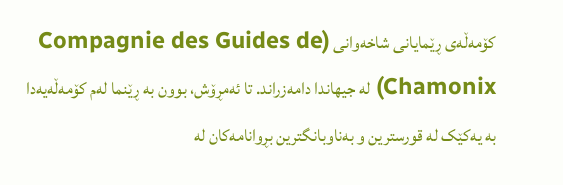کۆمەڵەی ڕێمایانی شاخەوانی (Compagnie des Guides de Chamonix) لە جیهاندا دامەزراند. تا ئەمڕۆش، بوون بە ڕێنما لەم کۆمەڵەیەدا بە یەکێک لە قورسترین و بەناوبانگترین بڕوانامەکان لە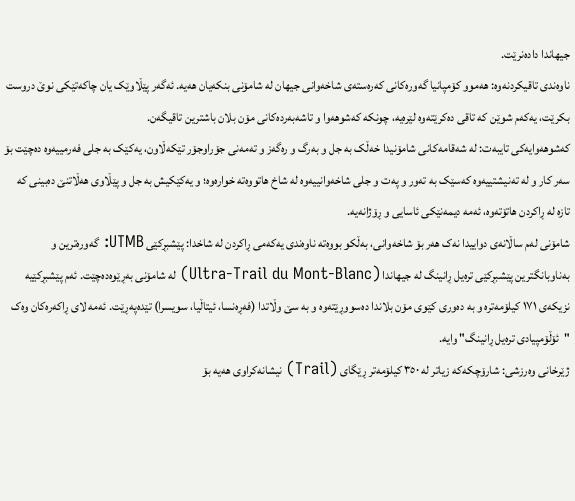جیهاندا دادەنرێت.
ناوەندی تاقیکردنەوە: هەموو کۆمپانیا گەورەکانی کەرەستەی شاخەوانی جیهان لە شامۆنی بنکەیان هەیە. ئەگەر پێڵاوێک یان چاکەتێکی نوێ دروست بکرێت، یەکەم شوێن کە تاقی دەکرێتەوە لێرەیە، چونکە کەشوهەوا و تاشەبەردەکانی مۆن بلان باشترین تاقیگەن.
کەشوهەوایەکی تایبەت: لە شەقامەکانی شامۆنیدا خەڵک بە جل و بەرگ و رەگەز و تەمەنی جۆراوجۆر تێکەڵاون، یەکێک بە جلی فەرمییەوە دەچێت بۆ سەر کار و لە تەنیشتییەوە کەسێک بە تەور و پەت و جلی شاخەوانییەوە لە شاخ هاتووەتە خوارەوە؛ و یەکێکیش بە جل و پێڵاوی هەڵاتنێ دەبینی کە تازە لە ڕاکردن هاتۆتەوە، ئەمە دیمەنێکی ئاسایی و ڕۆژانەیە.
شامۆنی لەم ساڵانەی دواییدا نەک هەر بۆ شاخەوانی، بەڵکو بووەتە ناوەندی یەکەمی ڕاکردن لە شاخدا: پێشبڕکێی UTMB: گەورەترین و بەناوبانگترین پێشبڕکێی ترەیل ڕانینگ لە جیهاندا (Ultra-Trail du Mont-Blanc) لە شامۆنی بەڕێوەدەچێت. ئەم پێشبڕکێیە نزیکەی ١٧١ کیلۆمەترە و بە دەوری کێوی مۆن بلاندا دەسووڕێتەوە و بە سێ وڵاتدا (فەڕەنسا، ئیتاڵیا، سویسرا) تێدەپەڕێت. ئەمە لای ڕاکەرەکان وەک "ئۆڵۆمپیادی ترەیل ڕانینگ" وایە.
ژێرخانی وەرزشی: شارۆچکەکە زیاتر لە ٣٥٠ کیلۆمەتر ڕێگای (Trail) نیشانەکراوی هەیە بۆ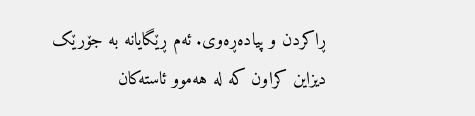ڕاکردن و پیادەڕەوی. ئەم ڕێگایانە بە جۆرێک دیزاین کراون کە لە هەموو ئاستەکان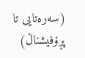(سەرەتایی تا پڕۆفیشناڵ)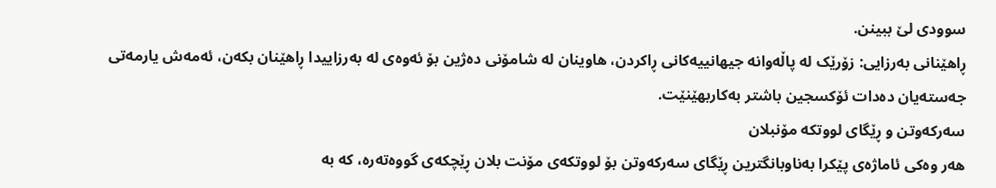سوودی لێ ببینن.
ڕاهێنانی بەرزایی: زۆرێک لە پاڵەوانە جیهانییەکانی ڕاکردن، هاوینان لە شامۆنی دەژین بۆ ئەوەی لە بەرزاییدا ڕاهێنان بکەن، ئەمەش یارمەتی جەستەیان دەدات ئۆکسجین باشتر بەکاربهێنێت.
سەرکەوتن و ڕێگای لووتکە مۆنبلان
هەر وەکی ئاماژەی پێکرا بەناوبانگترین ڕێگای سەرکەوتن بۆ لووتکەی مۆنت بلان ڕێچکەی گووەتەرە، کە بە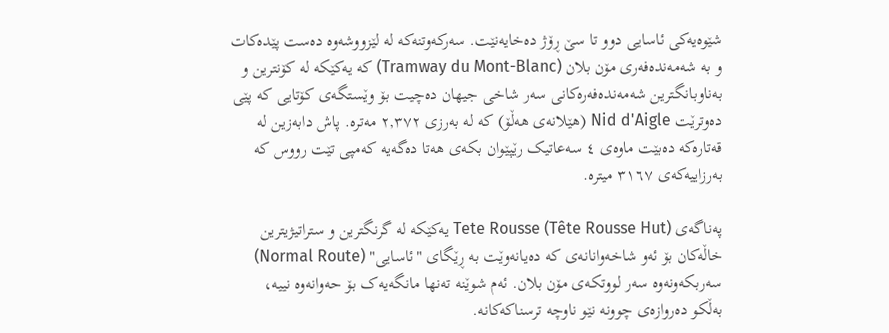شێوەیەکی ئاسایی دوو تا سێ ڕۆژ دەخایەنێت. سەرکەوتنەکە لە لێزووشەوە دەست پێدەکات و بە شەمەندەفەری مۆن بلان (Tramway du Mont-Blanc) کە یەکێکە لە کۆنترین و بەناوبانگترین شەمەندەفەرەکانی سەر شاخی جیهان دەچیت بۆ وێستگەی کۆتایی کە پێی دەوترێت Nid d'Aigle (هێلانەی هەڵۆ) کە لە بەرزی ٢,٣٧٢ مەترە. پاش دابەزین لە قەتارەکە دەبێت ماوەی ٤ سەعاتیک رێپێوان بکەی هەتا دەگەیە کەمپی تێت رووس کە بەرزاییەکەی ٣١٦٧ میترە.

پەناگەی Tete Rousse (Tête Rousse Hut) یەکێکە لە گرنگترین و ستراتیژیترین خاڵەکان بۆ ئەو شاخەوانانەی کە دەیانەوێت بە ڕێگای "ئاسایی" (Normal Route) سەربکەونەوە سەر لووتکەی مۆن بلان. ئەم شوێنە تەنها مانگەیەک بۆ حەوانەوە نییە، بەڵکو دەروازەی چوونە نێو ناوچە ترسناکەکانە.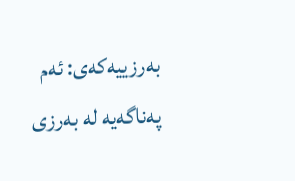بەرزییەکەی: ئەم پەناگەیە لە بەرزی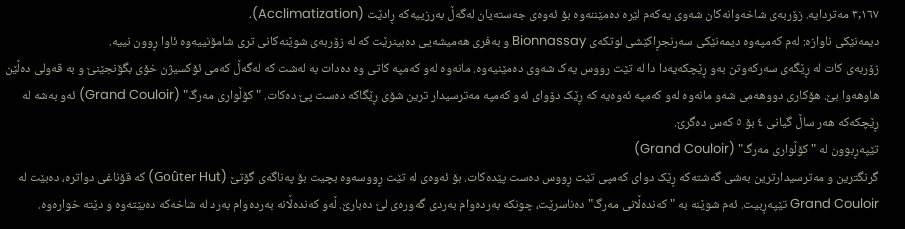٣,١٦٧ مەتردایە. زۆربەی شاخەوانەکان شەوی یەکەم لێرە دەمێننەوە بۆ ئەوەی جەستەیان لەگەڵ بەرزییەکە ڕادێت (Acclimatization).
دیمەنێکی ناوازە: لەم کەمپەوە دیمەنێکی سەرنجڕاکێشی لوتکەی Bionnassay و بەفری هەمیشەیی دەبینرێت کە لە زۆربەی شوێنەکانی تری شامۆنییەوە ئاوا ڕوون نییە.
زۆربەی کات لە ڕێگەی سەرکەوتن بەو ڕێچکەیەدا دا لە تێت رووس یەک شەوی دەمێنیەوە. مانەوە لەو کەمپە کاتی وە دەدات بە لەشت کە لەگەڵ کەمی ئۆکسیژن خۆی بگۆنجێنێ و بە قەولی دەڵێن هاوهەوا بێ. هۆکاری دووهەمی شەو مانەوە لەو کەمپە ئەوەیە کە ڕێک دۆوای ئەو کەمپە مەترسیدار ترین شۆی ڕێگاکە دەست پێ دەکات. "کۆڵواری مەرگ" (Grand Couloir) ئەو بەشە لە ڕێچکەکە هەر ساڵ گیانی ٤ بۆ ٥ کەس دەگرێ.
تێپەڕبوون لە "کۆڵواری مەرگ" (Grand Couloir)
گرنگترین و مەترسیدارترین بەشی گەشتەکە ڕێک دوای کەمپی تێت ڕووس دەست پێدەکات. بۆ ئەوەی لە تێت ڕووسەوە بچیت بۆ پەناگەی گۆتێ (Goûter Hut) کە قۆناغی دواترە، دەبێت لە Grand Couloir تێپەڕبیت. ئەم شوێنە بە "کەندەڵانی مەرگ" دەناسرێت، چونکە بەردەوام بەردی گەورەی لێ دەبارێ. ڵەو کەندەڵانە بەردەوام بەرد لە شاخەکە دەبێتەوە و دێتە خوارەوە.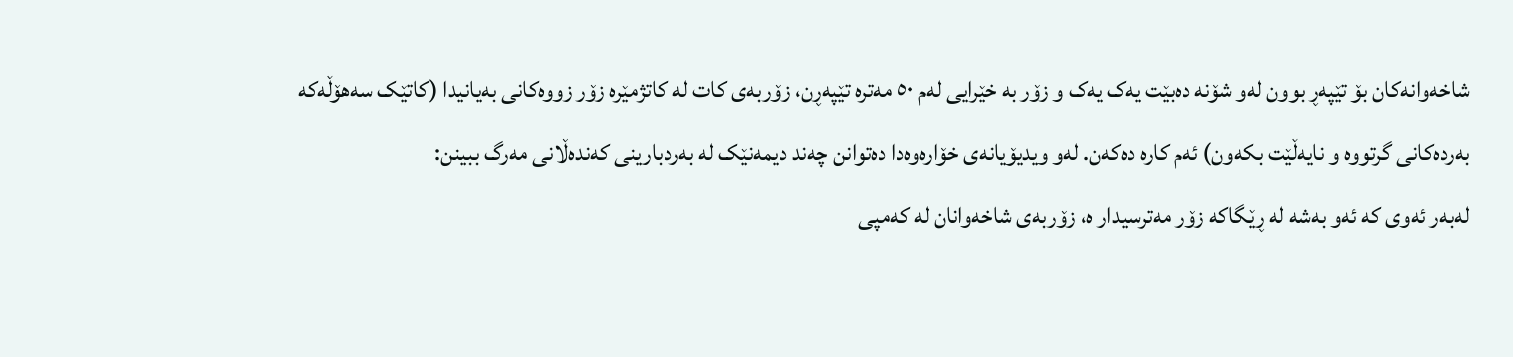شاخەوانەکان بۆ تێپەڕ بوون لەو شۆنە دەبێت یەک یەک و زۆر بە خێرایی لەم ٥٠ مەترە تێپەڕن، زۆربەی کات لە کاتژمێرە زۆر زووەکانی بەیانیدا (کاتێک سەهۆڵەکە بەردەکانی گرتووە و نایەڵێت بکەون) ئەم کارە دەکەن. لەو ویدیۆیانەی خۆارەوەدا دەتوانن چەند دیمەنێک لە بەردبارینی کەندەڵانی مەرگ ببینن:
لەبەر ئەوی کە ئەو بەشە لە ڕێگاکە زۆر مەترسیدار ە، زۆربەی شاخەوانان لە کەمپی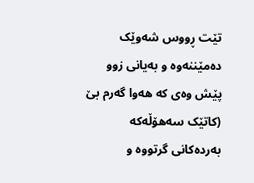تێت ڕووس شەوێک دەمێننەوە و بەیانی زوو پێش وەی کە هەوا گەرم بێ (کاتێک سەهۆڵەکە بەردەکانی گرتووە و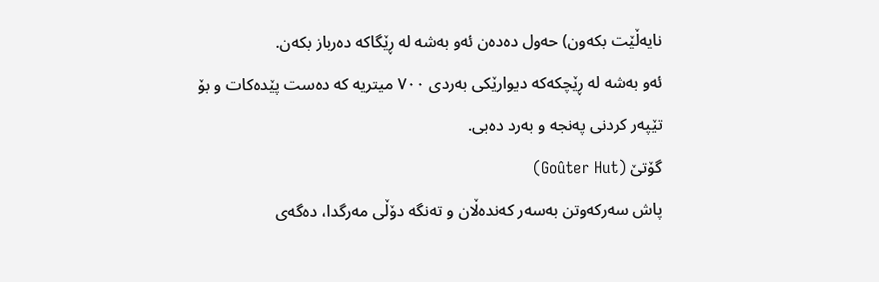نایەڵێت بکەون) حەول دەدەن ئەو بەشە لە ڕێگاکە دەرباز بکەن.
ئەو بەشە لە ڕێچکەکە دیوارێکی بەردی ٧٠٠ میتریە کە دەست پێدەکات و بۆ تێپەر کردنی پەنجە و بەرد دەبی.
گۆتێ (Goûter Hut)
پاش سەرکەوتن بەسەر کەندەڵان و تەنگە دۆڵی مەرگدا، دەگەی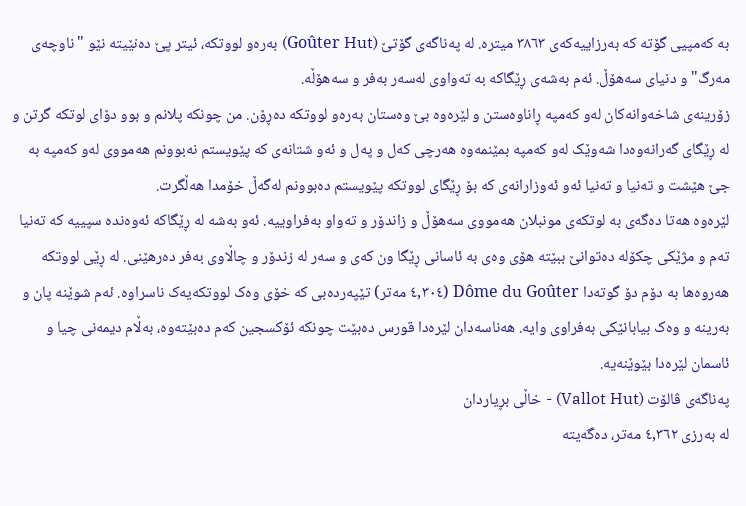بە کەمپیی گۆتە کە بەرزاییەکەی ٣٨٦٣ میترە. لە پەناگەی گۆتێ (Goûter Hut) بەرەو لووتکە، ئیتر پێ دەنێیتە نێو "ناوچەی مەرگ" و دنیای سەهۆڵ. ئەم بەشەی ڕێگاکە بە تەواوی لەسەر بەفر و سەهۆڵە.
زۆرینەی شاخەوانەکان لەو کەمپە ڕاناوەستن و لێرەوە بێ وەستان بەرەو لووتکە دەڕۆن. من چونکە پلانم و بوو دۆای لوتکە گرتن و لە ڕێگای گەرانەوەدا شەوێک لەو کەمپە بمێنمەوە هەرچی کەل و پەل و ئەو شتانەی کە پێویستم نەبوونم هەمووی لەو کەمپە بە جێ هێشت و تەنیا و تەنیا ئەو ئەوزارانەی کە بۆ ڕێگای لووتکە پێویستم دەبوونم لەگەڵ خۆمدا هەڵگرت.
لێرەوە هەتا دەگەی بە لوتکەی مونبلان هەمووی سەهۆڵ و زاندۆر و تەواو بەفراوییە. ئەو بەشە لە ڕێگاکە ئەوەندە سپییە کە تەنیا تەم و مژێکی چکۆلە دەتوانێ ببێتە هۆی وەی بە ئاسانی ڕێگا ون کەی و سەر لە زندۆر و چاڵاوی بەفر دەرهێنی. لە ڕێی لووتکە هەروەها بە دۆم دۆ گوتەدا Dôme du Goûter (٤,٣٠٤ مەتر) تێپەردەبی کە خۆی وەک لووتکەیەک ناسراوە. ئەم شوێنە پان و بەرینە و وەک بیابانێکی بەفراوی وایە. هەناسەدان لێرەدا قورس دەبێت چونکە ئۆکسجین کەم دەبێتەوە، بەڵام دیمەنی چیا و ئاسمان لێرەدا بێوێنەیە.
پەناگەی ڤالۆت (Vallot Hut) - خاڵی بڕیاردان
لە بەرزی ٤,٣٦٢ مەتر، دەگەیتە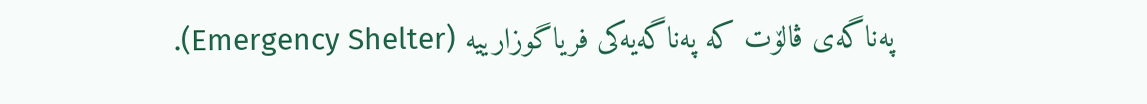پەناگەی ڤالۆت کە پەناگەیەکی فریاگوزارییە (Emergency Shelter).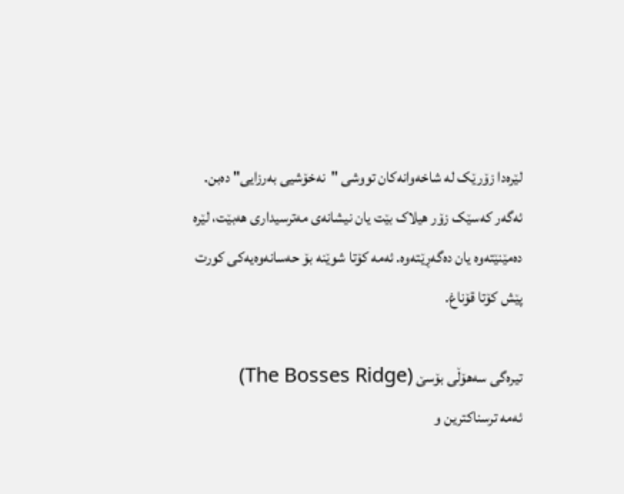لێرەدا زۆرێک لە شاخەوانەکان تووشی "نەخۆشیی بەرزایی" دەبن. ئەگەر کەسێک زۆر هیلاک بێت یان نیشانەی مەترسیداری هەبێت، لێرە دەمێنێتەوە یان دەگەڕێتەوە. ئەمە کۆتا شوێنە بۆ حەسانەوەیەکی کورت پێش کۆتا قۆناغ.

تیرەگی سەهۆڵی بۆسێ (The Bosses Ridge)
ئەمە ترسناکترین و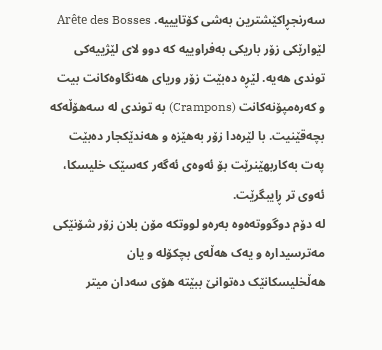سەرنجڕاکێشترین بەشی کۆتایییە. Arête des Bosses لێوارێکی زۆر باریکی بەفراوییە کە دوو لای لێژییەکی توندی هەیە. لێڕە دەبێت زۆر وریای هەنگاوەکانت بیت و کەرەمپۆنەکانت (Crampons) بە توندی لە سەهۆڵەکە بچەقێنیت. با لێرەدا زۆر بەهێزە و هەندێکجار دەبێت پەت بەکاربهێنرێت بۆ ئەوەی ئەگەر کەسێک خلیسکا، ئەوی تر ڕایبگرێت.
لە دۆم دوگووتەەوە بەرەو لووتکە مۆن بلان زۆر شۆنێکی مەترسیدارە و یەک هەڵەی بچکۆلە و یان هەڵخلیسکانێک دەتوانێ ببێتە هۆی سەدان میتر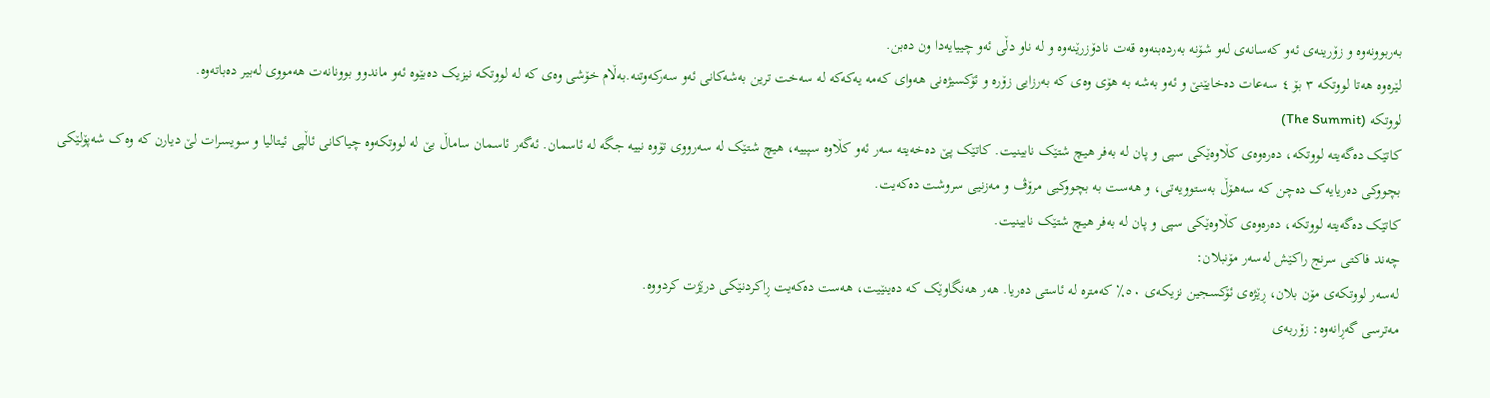بەربوونەوە و زۆرینەی ئەو کەسانەی لەو شۆنە بەردەبنەوە قەت نادۆزرێنەوە و لە ناو دڵی ئەو چییایەدا ون دەبن.
لێرەوە هەتا لووتکە ٣ بۆ ٤ سەعات دەخایێنێ و ئەو بەشە بە هۆی وەی کە بەرزایی زۆرە و ئۆکسیژەنی هەوای کەمە یەکەکە لە سەخت ترین بەشەکانی ئەو سەرکەوتنە.بەڵام خۆشی وەی کە لە لووتکە نیزیک دەبێوە ئەو ماندوو بوونانەت هەمووی لەبیر دەباتەوە.
لووتکە (The Summit)
کاتێک دەگەیتە لووتکە، دەرەوەی کڵاوەێکی سپی و پان لە بەفر هیچ شتێک نابینیت. کاتێک پێ دەخەیتە سەر ئەو کڵاوە سپییە، هیچ شتێک لە سەرووی تۆوە نییە جگە لە ئاسمان. ئەگەر ئاسمان ساماڵ بێ لە لووتکەوە چیاکانی ئاڵپی ئیتالیا و سویسرات لێ دیارن کە وەک شەپۆلێکی بچووکی دەریایەک دەچن کە سەهۆڵ بەستوویەتی، و هەست بە بچووکیی مرۆڤ و مەزنیی سروشت دەکەیت.
کاتێک دەگەیتە لووتکە، دەرەوەی کڵاوەێکی سپی و پان لە بەفر هیچ شتێک نابینیت.
چەند فاکتی سرنج راکێش لەسەر مۆنبلان:
لەسەر لووتکەی مۆن بلان، ڕێژەی ئۆکسجین نزیکەی ٥٠٪ کەمترە لە ئاستی دەریا. هەر هەنگاوێک کە دەینێیت، هەست دەکەیت ڕاکردنێکی درێژت کردووە.
مەترسی گەڕانەوە: زۆربەی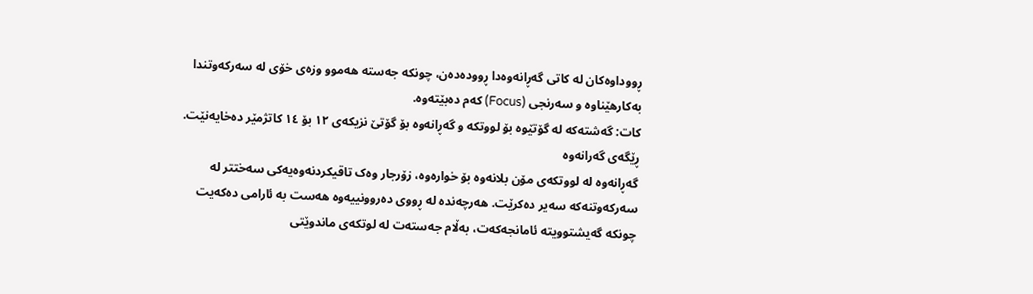ڕووداوەکان لە کاتی گەڕانەوەدا ڕوودەدەن، چونکە جەستە هەموو وزەی خۆی لە سەرکەوتندا بەکارهێناوە و سەرنجی (Focus) کەم دەبێتەوە.
کات: گەشتەکە لە گۆتێوە بۆ لووتکە و گەڕانەوە بۆ گۆتێ نزیکەی ١٢ بۆ ١٤ کاتژمێر دەخایەنێت.
ڕێگەی گەرانەوە
گەڕانەوە لە لووتکەی مۆن بلانەوە بۆ خوارەوە، زۆرجار وەک تاقیکردنەوەیەکی سەختتر لە سەرکەوتنەکە سەیر دەکرێت. هەرچەندە لە ڕووی دەروونییەوە هەست بە ئارامی دەکەیت چونکە گەیشتوویتە ئامانجەکەت، بەڵام جەستەت لە لوتکەی ماندوێتی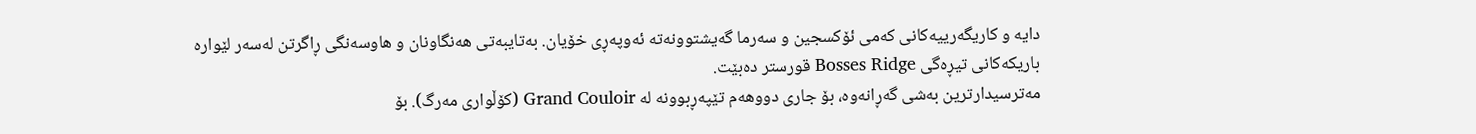دایە و کاریگەرییەکانی کەمی ئۆکسجین و سەرما گەیشتوونەتە ئەوپەڕی خۆیان. بەتایبەتی هەنگاونان و هاوسەنگی ڕاگرتن لەسەر لێوارە باریکەکانی تیڕەگی Bosses Ridge قورستر دەبێت.
مەترسیدارترین بەشی گەڕانەوە، بۆ جاری دووهەم تێپەڕبوونە لە Grand Couloir (کۆڵواری مەرگ). بۆ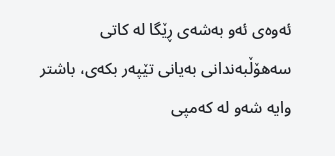ئەوەی ئەو بەشەی ڕێگا لە کاتی سەهۆڵبەندانی بەیانی تێپەر بکەی، باشتر وایە شەو لە کەمپی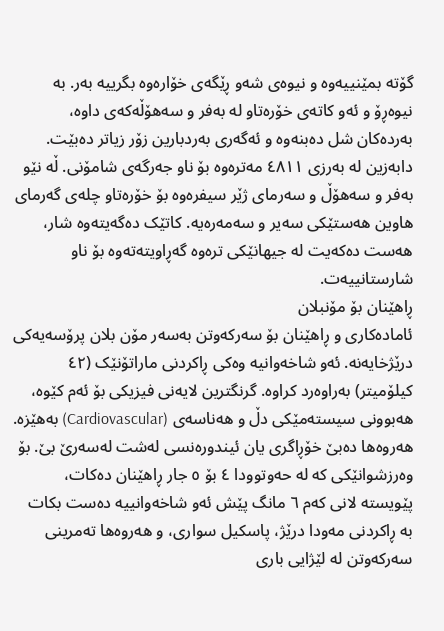گۆتە بمێنییەوە و نیوەی شەو ڕێگەی خۆارەوە بگرییە بەر. بە نیوەڕۆ و ئەو کاتەی خۆرەتاو لە بەفر و سەهۆڵەکەی داوە، بەردەکان شل دەبنەوە و ئەگەری بەردبارین زۆر زیاتر دەبێت.
دابەزین لە بەرزی ٤٨١١ مەترەوە بۆ ناو جەرگەی شامۆنی. ڵە نێو بەفر و سەهۆڵ و سەرمای ژێر سیفرەوە بۆ خۆرەتاو چلەی گەرمای هاوین هەستێکی سەیر و سەمەرەیە. کاتێک دەگەیتەوە شار، هەست دەکەیت لە جیهانێکی ترەوە گەڕاویتەتەوە بۆ ناو شارستانییەت.
ڕاهێنان بۆ مۆنبلان
ئامادەکاری و ڕاهێنان بۆ سەرکەوتن بەسەر مۆن بلان پرۆسەیەکی درێژخایەنە. ئەو شاخەوانیە وەکی ڕاکردنی ماراتۆنێک (٤٢ کیلۆمیتر) بەراوەرد کراوە. گرنگترین لایەنی فیزیکی بۆ ئەم کێوە، هەبوونی سیستەمێکی دڵ و هەناسەی (Cardiovascular) بەهێزە. هەروەها دەبێ خۆڕاگری یان ئیندورەنسی لەشت لەسەرێ بێ. بۆ وەرزشوانێکی کە لە حەوتوودا ٤ بۆ ٥ جار ڕاهێنان دەکات، پێویستە لانی کەم ٦ مانگ پێش ئەو شاخەوانییە دەست بکات بە ڕاکردنی مەودا درێژ، پاسکیل سواری، و هەروەها تەمرینی سەرکەوتن لە لێژایی باری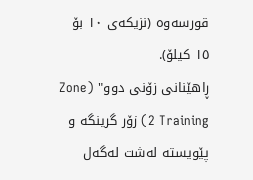قورسەوە (نزیکەی ١٠ بۆ ١٥ کیلۆ).
ڕاهێنانی زۆنی دوو" (Zone 2 Training) زۆر گرینگە و پێویستە لەشت لەگەل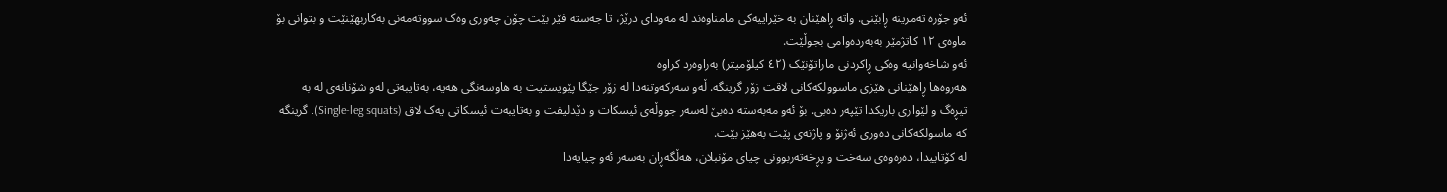ئەو جۆرە تەمرینە ڕابێنی. واتە ڕاهێنان بە خێراییەکی مامناوەند لە مەودای درێژ، تا جەستە فێر بێت چۆن چەوری وەک سووتەمەنی بەکاربهێنێت و بتوانی بۆ ماوەی ١٢ کاتژمێر بەبەردەوامی بجوڵێت.
ئەو شاخەوانیە وەکی ڕاکردنی ماراتۆنێک (٤٢ کیلۆمیتر) بەراوەرد کراوە
هەروەها ڕاهێنانی هێزی ماسوولکەکانی لاقت زۆر گرینگە. ڵەو سەرکەوتنەدا لە زۆر جێگا پێویستیت بە هاوسەنگی هەیە، بەتایبەتی لەو شۆنانەی لە بە تیڕەگ و لێواری باریکدا تێپەر دەبی. بۆ ئەو مەبەستە دەبێ لەسەر جووڵەی ئیسکات و دێدلیفت و بەتایبەت ئیسکاتی یەک لاق (Single-leg squats). گرینگە کە ماسولکەکانی دەوری ئەژنۆ و پاژنەی پێت بەهێز بێت.
لە کۆتاییدا، دەرەوەی سەخت و پڕخەتەربوونی چیای مۆنبلان، هەڵگەڕان بەسەر ئەو چیایەدا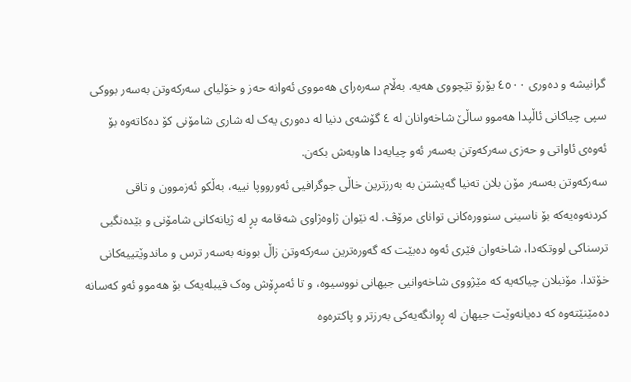گرانیشە و دەوری ٤٥٠٠ یۆرۆ تێچووی هەیە. بەڵام سەرەرای هەمووی ئەوانە حەز و خۆلیای سەرکەوتن بەسەر بووکی سپی چیاکانی ئاڵپدا هەموو ساڵێ شاخەوانان لە ٤ گۆشەی دنیا لە دەوری یەک لە شاری شامۆنی کۆ دەکاتەوە بۆ ئەوەی ئاواتی و حەزی سەرکەوتن بەسەر ئەو چیایەدا هاوبەش بکەن.
سەرکەوتن بەسەر مۆن بلان تەنیا گەیشتن بە بەرزترین خاڵی جوگرافیی ئەورووپا نییە، بەڵکو ئەزموون و تاقی کردنەوەیەکە بۆ ناسینی سنوورەکانی توانای مرۆڤ. لە نێوان ژاوەژاوی شەقامە پڕ لە ژیانەکانی شامۆنی و بێدەنگیی ترسناکی لووتکەدا، شاخەوان فێری ئەوە دەبێت کە گەورەترین سەرکەوتن زاڵ بوونە بەسەر ترس و ماندوێتییەکانی خۆتدا. مۆنبلان چیاکەیە کە مێژووی شاخەوانیی جیهانی نووسیوە، و تا ئەمڕۆش وەک قیبلەیەک بۆ هەموو ئەو کەسانە دەمێنێتەوە کە دەیانەوێت جیهان لە ڕوانگەیەکی بەرزتر و پاکترەوە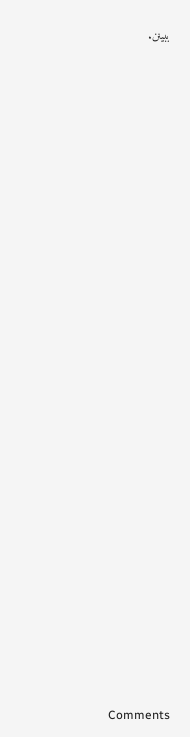ببینن.









































Comments